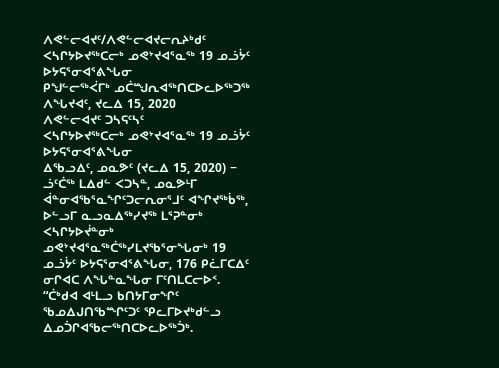ᐱᕙᓪᓕᐊᔪᑦ/ᐱᕙᓪᓕᐊᔪᓕᕆᔨᒃᑯᑦ
ᐸᓴᒋᔭᐅᔪᖅᑕᓕᒃ ᓄᕙᔾᔪᐊᕐᓇᖅ 19 ᓄᓘᔮᑦ ᐅᔭᕋᕐᓂᐊᕐᕕᖓᓂ
ᑭᖑᓪᓕᖅᐹᒥᒃ ᓄᑖᙳᕆᐊᖅᑎᑕᐅᓚᐅᖅᑐᖅ ᐱᖓᔪᐊᑦ, ᔪᓚᐃ 15, 2020
ᐱᕙᓪᓕᐊᔪᑦ ᑐᓴᕋᑦᓴᑦ
ᐸᓴᒋᔭᐅᔪᖅᑕᓕᒃ ᓄᕙᔾᔪᐊᕐᓇᖅ 19 ᓄᓘᔮᑦ ᐅᔭᕋᕐᓂᐊᕐᕕᖓᓂ
ᐃᖃᓗᐃᑦ, ᓄᓇᕗᑦ (ᔪᓚᐃ 15, 2020) − ᓘᑦᑖᖅ ᒪᐃᑯᓪ ᐸᑐᓴᓐ, ᓄᓇᕗᒻᒥ ᐋᓐᓂᐊᖃᕐᓇᖏᑦᑐᓕᕆᓂᕐᒧᑦ ᐊᖏᔪᖅᑳᖅ, ᐅᓪᓗᒥ ᓇᓗᓇᐃᖅᓯᔪᖅ ᒪᕐᕈᓐᓂᒃ ᐸᓴᒋᔭᐅᔫᓐᓂᒃ ᓄᕙᔾᔪᐊᕐᓇᖅᑖᖅᓯᒪᔪᖃᕐᓂᖓᓂᒃ 19 ᓄᓘᔮᑦ ᐅᔭᕋᕐᓂᐊᕐᕕᖓᓂ, 176 ᑭᓛᒥᑕᐃᑦ ᓂᒋᐊᑕ ᐱᖓᓐᓇᖓᓂ ᒥᑦᑎᒪᑕᓕᐅᑉ.
“ᑖᒃᑯᐊ ᐊᒻᒪᓗ ᑲᑎᔭᒥᓂᖏᑦ ᖃᓄᐃᒍᑎᖃᙱᑦᑐᑦ ᕿᓚᒥᐅᔪᒃᑯᓪᓗ ᐃᓄᑑᒋᐊᖃᓕᖅᑎᑕᐅᓚᐅᖅᑑᒃ.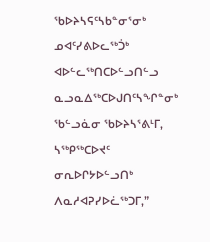ᖃᐅᔨᓴᕋᑦᓴᑲᓐᓂᕐᓂᒃ ᓄᐊᑦᓯᕕᐅᓚᖅᑑᒃ ᐊᐅᓪᓚᖅᑎᑕᐅᓪᓗᑎᓪᓗ ᓇᓗᓇᐃᖅᑕᐅᒍᑎᑦᓴᖏᓐᓂᒃ ᖃᓪᓗᓈᓂ ᖃᐅᔨᓴᕐᕕᒻᒥ, ᓴᖅᑭᖅᑕᐅᔪᑦ ᓂᕆᐅᒋᔭᐅᓪᓗᑎᒃ ᐱᓇᓱᐊᕈᓯᐅᓛᖅᑐᒥ,”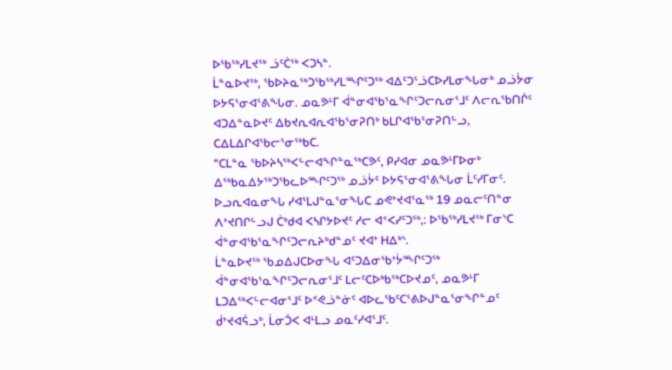ᐅᖃᖅᓯᒪᔪᖅ ᓘᑦᑖᖅ ᐸᑐᓴᓐ.
ᒫᓐᓇᐅᔪᖅ, ᖃᐅᔨᓇᖅᑐᖃᖅᓯᒪᙱᑦᑐᖅ ᐊᐃᑦᑐᕐᓘᑕᐅᓯᒪᓂᖓᓂᒃ ᓄᓘᔮᓂ ᐅᔭᕋᕐᓂᐊᕐᕕᖓᓂ. ᓄᓇᕗᒻᒥ ᐋᓐᓂᐊᖃᕐᓇᖏᑦᑐᓕᕆᓂᕐᒧᑦ ᐱᓕᕆᖃᑎᒌᑦ ᐊᑐᐃᓐᓇᐅᔪᑦ ᐃᑲᔪᕆᐊᕆᐊᖃᕐᓂᕈᑎᒃ ᑲᒪᒋᐊᖃᕐᓂᕈᑎᓪᓗ, ᑕᐃᒪᐃᒋᐊᖃᓕᕐᓂᖅᑲᑕ.
“ᑕᒪᓐᓇ ᖃᐅᔨᓴᖅᐸᓪᓕᐊᖏᓐᓇᖅᑕᕗᑦ, ᑭᓯᐊᓂ ᓄᓇᕗᒻᒥᐅᓂᒃ ᐃᖅᑲᓇᐃᔭᖅᑐᖃᓚᐅᙱᑦᑐᖅ ᓄᓘᔮᑦ ᐅᔭᕋᕐᓂᐊᕐᕕᖓᓂ ᒫᑦᓯᒥᓂᑦ. ᐅᓗᕆᐊᓇᓂᖓ ᓯᐊᕐᒪᒍᓐᓇᕐᓂᖓᑕ ᓄᕙᔾᔪᐊᕐᓇᖅ 19 ᓄᓇᓕᑦᑎᓐᓂ ᐱᔾᔪᑎᒋᓪᓗᒍ ᑖᒃᑯᐊ ᐸᓴᒋᔭᐅᔪᑦ ᓱᓕ ᐊᑉᐸᓯᑦᑐᖅ,: ᐅᖃᖅᓯᒪᔪᖅ ᒥᓂᔅᑕ ᐋᓐᓂᐊᖃᕐᓇᖏᑦᑐᓕᕆᔨᒃᑯᓐᓄᑦ ᔪᐊᔾ ᕼᐃᒃᔅ.
ᒫᓐᓇᐅᔪᖅ ᖃᓄᐃᒍᑕᐅᓂᖓ ᐊᑦᑐᐃᓂᖃᔾᔮᙱᑦᑐᖅ ᐋᓐᓂᐊᖃᕐᓇᖏᑦᑐᓕᕆᓂᕐᒧᑦ ᒪᓕᑦᑕᐅᒃᑲᖅᑕᐅᔪᓄᑦ, ᓄᓇᕗᒻᒥ ᒪᑐᐃᖅᐸᓪᓕᐊᓂᕐᒧᑦ ᐅᕝᕙᓘᓐᓃᑦ ᐊᐅᓚᖃᑦᑕᕐᕕᐅᒍᓐᓇᕐᓂᖏᓐᓄᑦ ᑰᔾᔪᐊᕌᓗᒃ, ᒫᓂᑑᐸ ᐊᒻᒪᓗ ᓄᓇᑦᓯᐊᕐᒧᑦ.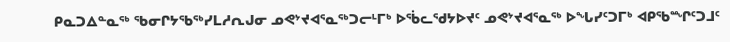ᑭᓇᑐᐃᓐᓇᖅ ᖃᓂᒋᔭᖃᖅᓯᒪᓱᕆᒍᓂ ᓄᕙᔾᔪᐊᕐᓇᖅᑐᓕᒻᒥᒃ ᐅᖄᓚᖁᔭᐅᔪᑦ ᓄᕙᔾᔪᐊᕐᓇᖅ ᐅᖓᓯᑦᑐᒥᒃ ᐊᑭᖃᙱᑦᑐᒧᑦ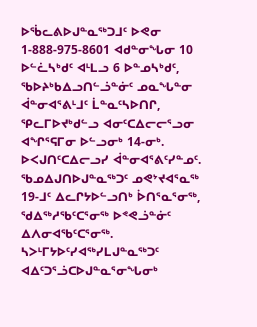ᐅᖄᓚᕕᐅᒍᓐᓇᖅᑐᒧᑦ ᐅᕙᓂ 1-888-975-8601 ᐊᑯᓐᓂᖓᓂ 10 ᐅᓪᓛᓴᒃᑯᑦ ᐊᒻᒪᓗ 6 ᐅᓐᓄᓴᒃᑯᑦ, ᖃᐅᔨᒃᑲᐃᓗᑎᓪᓘᓐᓃᑦ ᓄᓇᖓᓐᓂ ᐋᓐᓂᐊᕐᕕᒻᒧᑦ ᒫᓐᓇᑦᓴᐅᑎᒋ, ᕿᓚᒥᐅᔪᒃᑯᓪᓗ ᐊᓂᑦᑕᐃᓕᓕᕐᓗᓂ ᐊᖏᕐᕋᒥᓂ ᐅᓪᓗᓂᒃ 14-ᓂᒃ. ᐅᐸᒍᑎᑦᑕᐃᓕᓗᓯ ᐋᓐᓂᐊᕐᕕᑦᓯᓐᓄᑦ.
ᖃᓄᐃᒍᑎᐅᒍᓐᓇᖅᑐᑦ ᓄᕙᔾᔪᐊᕐᓇᖅ 19-ᒧᑦ ᐃᓚᒋᔭᐅᓪᓗᑎᒃ ᐆᑎᕐᓇᕐᓂᖅ, ᖁᐃᖅᓱᖃᑦᑕᕐᓂᖅ ᐅᕝᕙᓘᓐᓃᑦ ᐃᐱᓂᐊᖃᑦᑕᕐᓂᖅ. ᓴᐳᒻᒥᔭᐅᑦᓯᐊᖅᓯᒪᒍᓐᓇᖅᑐᑦ ᐊᐃᑦᑐᕐᓘᑕᐅᒍᓐᓇᕐᓂᖓᓂᒃ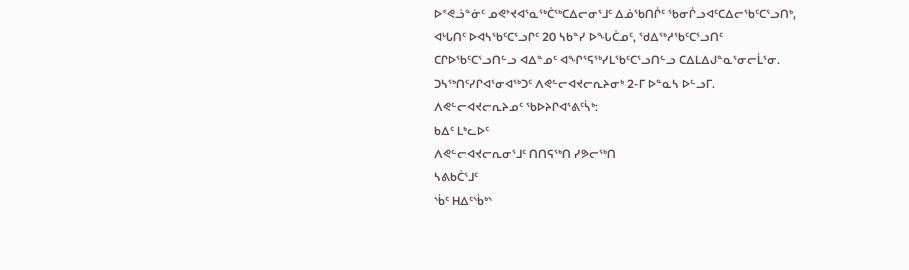ᐅᕝᕙᓘᓐᓃᑦ ᓄᕙᔾᔪᐊᕐᓇᖅᑖᖅᑕᐃᓕᓂᕐᒧᑦ ᐃᓅᖃᑎᒌᑦ ᖃᓂᒌᓗᐊᑦᑕᐃᓕᖃᑦᑕᕐᓗᑎᒃ, ᐊᒡᒐᑎᑦ ᐅᐊᓴᖃᑦᑕᕐᓗᒋᑦ 20 ᓴᑲᓐᓯ ᐅᖓᑖᓄᑦ, ᖁᐃᖅᓱᖃᑦᑕᕐᓗᑎᑦ ᑕᒋᐅᖃᑦᑕᕐᓗᑎᓪᓗ ᐊᐃᓐᓄᑦ ᐊᖏᕐᕋᖅᓯᒪᖃᑦᑕᕐᓗᑎᓪᓗ ᑕᐃᒪᐃᒍᓐᓇᕐᓂᓕᒫᕐᓂ.
ᑐᓴᖅᑎᑦᓯᒋᐊᕐᓂᐊᖅᑐᑦ ᐱᕙᓪᓕᐊᔪᓕᕆᔨᓂᒃ 2-ᒥ ᐅᓐᓇᓴ ᐅᓪᓗᒥ.
ᐱᕙᓪᓕᐊᔪᓕᕆᔨᓄᑦ ᖃᐅᔨᒋᐊᕐᕕᑦᓵᒃ:
ᑲᐃᑦ ᒪᒃᓚᐅᑦ
ᐱᕙᓪᓕᐊᔪᓕᕆᓂᕐᒧᑦ ᑎᑎᕋᖅᑎ ᓯᕗᓕᖅᑎ
ᓴᕕᑲᑖᕐᒧᑦ
ᔅᑳᑦ ᕼᐃᑦᔅᑳᒃᔅ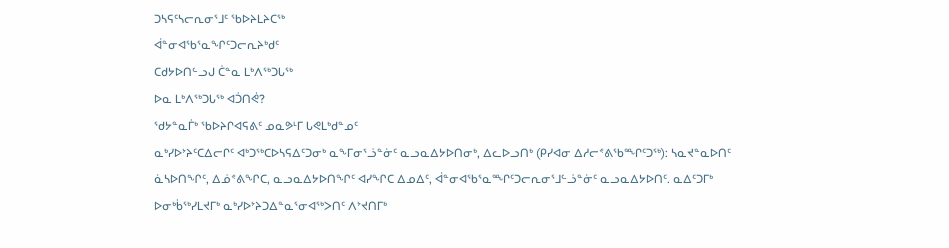ᑐᓴᕋᑦᓴᓕᕆᓂᕐᒧᑦ ᖃᐅᔨᒪᔨᑕᖅ
ᐋᓐᓂᐊᖃᕐᓇᖏᑦᑐᓕᕆᔨᒃᑯᑦ
ᑕᑯᔭᐅᑎᓪᓗᒍ ᑖᓐᓇ ᒪᒃᐱᖅᑐᒐᖅ
ᐅᓇ ᒪᒃᐱᖅᑐᒐᖅ ᐊᑑᑎᕚ?
ᖁᔭᓐᓇᒦᒃ ᖃᐅᔨᒋᐊᕋᕕᑦ ᓄᓇᕗᒻᒥ ᒐᕙᒪᒃᑯᓐᓄᑦ
ᓇᒃᓯᐅᔾᔨᑦᑕᐃᓕᒋᑦ ᐊᒃᑐᖅᑕᐅᓴᕋᐃᑦᑐᓂᒃ ᓇᖕᒥᓂᕐᓘᓐᓃᑦ ᓇᓗᓇᐃᔭᐅᑎᓂᒃ, ᐃᓚᐅᓗᑎᒃ (ᑭᓯᐊᓂ ᐃᓱᓕᕝᕕᖃᙱᑦᑐᖅ): ᓴᓇᔪᓐᓇᐅᑎᑦ ᓈᓴᐅᑎᖏᑦ, ᐃᓅᕝᕕᖏᑕ, ᓇᓗᓇᐃᔭᐅᑎᖏᑦ ᐊᓯᖏᑕ ᐃᓄᐃᑦ, ᐋᓐᓂᐊᖃᕐᓇᙱᑦᑐᓕᕆᓂᕐᒧᓪᓘᓐᓃᑦ ᓇᓗᓇᐃᔭᐅᑎᑦ. ᓇᐃᑦᑐᒥᒃ ᐅᓂᒃᑳᖅᓯᒪᔪᒥᒃ ᓇᒃᓯᐅᔾᔨᑐᐃᓐᓇᕐᓂᐊᖅᐳᑎᑦ ᐱᔾᔪᑎᒥᒃ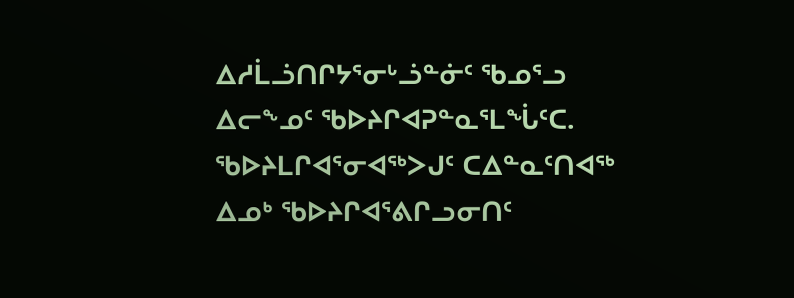ᐃᓱᒫᓘᑎᒋᔭᕐᓂᒡᓘᓐᓃᑦ ᖃᓄᕐᓗ ᐃᓕᖕᓄᑦ ᖃᐅᔨᒋᐊᕈᓐᓇᕐᒪᖔᑦᑕ. ᖃᐅᔨᒪᒋᐊᕐᓂᐊᖅᐳᒍᑦ ᑕᐃᓐᓇᑦᑎᐊᖅ ᐃᓄᒃ ᖃᐅᔨᒋᐊᕐᕕᒋᓗᓂᑎᑦ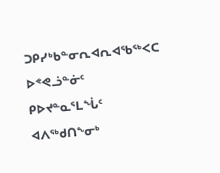ᑐᑭᓯᒃᑲᓐᓂᕆᐊᕆᐊᖃᖅᐸᑕ ᐅᕝᕙᓘᓐᓃᑦ ᑭᐅᔪᓐᓇᕐᒪᖔᑦ ᐊᐱᖅᑯᑎᖕᓂᒃ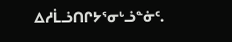ᐃᓱᒫᓘᑎᒋᔭᕐᓂᒡᓘᓐᓃᑦ.